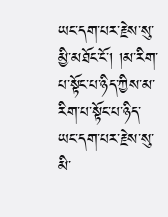ཡང་དག་པར་རྗེས་སུ་མྱི་མཐོང་ངོ་། །མ་རིག་པ་སྟོང་པ་ཉིད་ཀྱིས་མ་རིག་པ་སྟོང་པ་ཉིད་ཡང་དག་པར་རྗེས་སུ་མི་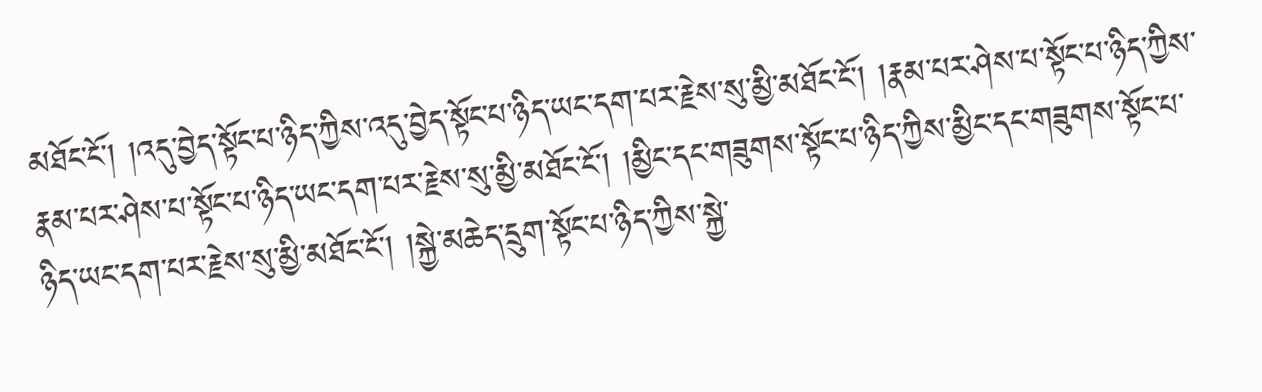མཐོང་ངོ་། །འདུ་བྱེད་སྟོང་པ་ཉིད་ཀྱིས་འདུ་བྱེད་སྟོང་པ་ཉིད་ཡང་དག་པར་རྗེས་སུ་མྱི་མཐོང་ངོ་། །རྣམ་པར་ཤེས་པ་སྟོང་པ་ཉིད་ཀྱིས་རྣམ་པར་ཤེས་པ་སྟོང་པ་ཉིད་ཡང་དག་པར་རྗེས་སུ་མྱི་མཐོང་ངོ་། །མྱིང་དང་གཟུགས་སྟོང་པ་ཉིད་ཀྱིས་མྱིང་དང་གཟུགས་སྟོང་པ་ཉིད་ཡང་དག་པར་རྗེས་སུ་མྱི་མཐོང་ངོ་། །སྐྱེ་མཆེད་དྲུག་སྟོང་པ་ཉིད་ཀྱིས་སྐྱེ་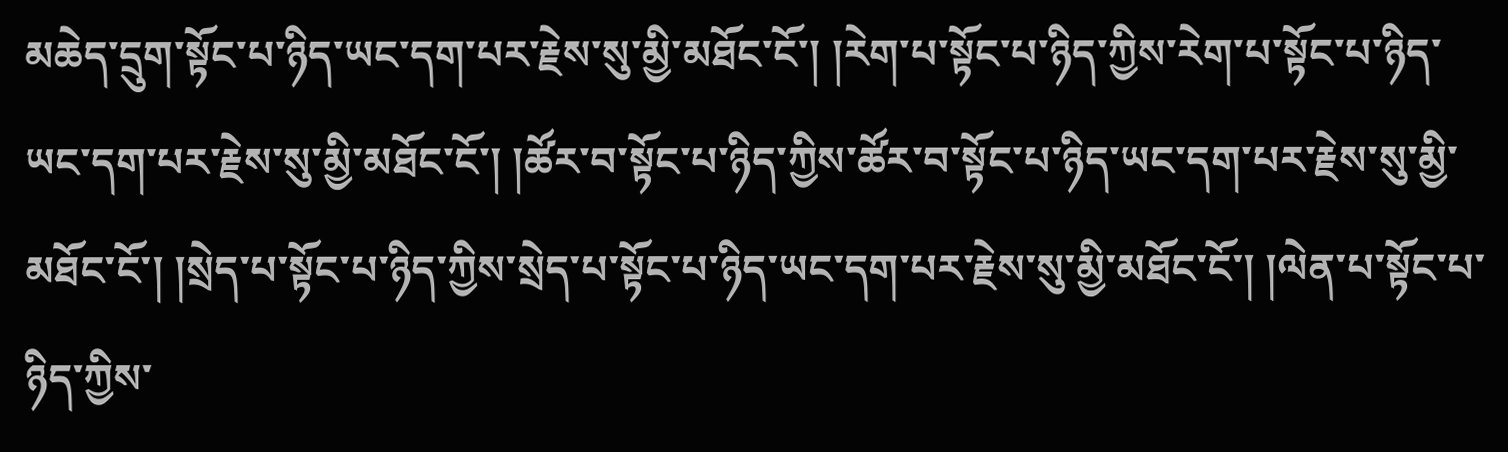མཆེད་དྲུག་སྟོང་པ་ཉིད་ཡང་དག་པར་རྗེས་སུ་མྱི་མཐོང་ངོ་། །རེག་པ་སྟོང་པ་ཉིད་ཀྱིས་རེག་པ་སྟོང་པ་ཉིད་ཡང་དག་པར་རྗེས་སུ་མྱི་མཐོང་ངོ་། །ཚོར་བ་སྟོང་པ་ཉིད་ཀྱིས་ཚོར་བ་སྟོང་པ་ཉིད་ཡང་དག་པར་རྗེས་སུ་མྱི་མཐོང་ངོ་། །སྲེད་པ་སྟོང་པ་ཉིད་ཀྱིས་སྲེད་པ་སྟོང་པ་ཉིད་ཡང་དག་པར་རྗེས་སུ་མྱི་མཐོང་ངོ་། །ལེན་པ་སྟོང་པ་ཉིད་ཀྱིས་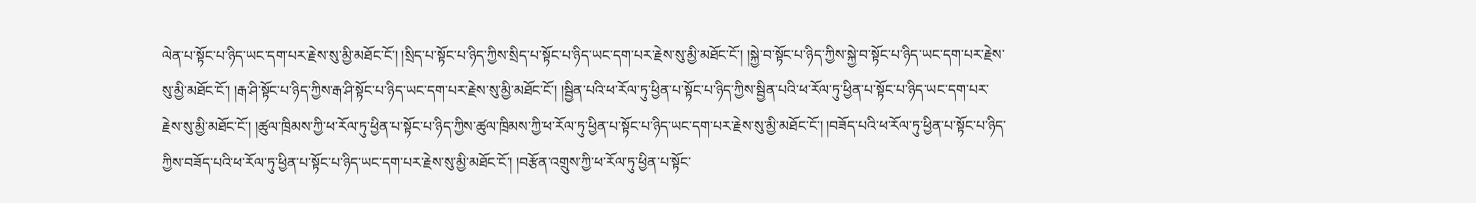ལེན་པ་སྟོང་པ་ཉིད་ཡང་དག་པར་རྗེས་སུ་མྱི་མཐོང་ངོ་། །སྲིད་པ་སྟོང་པ་ཉིད་ཀྱིས་སྲིད་པ་སྟོང་པ་ཉིད་ཡང་དག་པར་རྗེས་སུ་མྱི་མཐོང་ངོ་། །སྐྱེ་བ་སྟོང་པ་ཉིད་ཀྱིས་སྐྱེ་བ་སྟོང་པ་ཉིད་ཡང་དག་པར་རྗེས་སུ་མྱི་མཐོང་ངོ་། །རྒ་ཤི་སྟོང་པ་ཉིད་ཀྱིས་རྒ་ཤི་སྟོང་པ་ཉིད་ཡང་དག་པར་རྗེས་སུ་མྱི་མཐོང་ངོ་། །སྦྱིན་པའི་ཕ་རོལ་ཏུ་ཕྱིན་པ་སྟོང་པ་ཉིད་ཀྱིས་སྦྱིན་པའི་ཕ་རོལ་ཏུ་ཕྱིན་པ་སྟོང་པ་ཉིད་ཡང་དག་པར་རྗེས་སུ་མྱི་མཐོང་ངོ་། །ཚུལ་ཁྲིམས་ཀྱི་ཕ་རོལ་ཏུ་ཕྱིན་པ་སྟོང་པ་ཉིད་ཀྱིས་ཚུལ་ཁྲིམས་ཀྱི་ཕ་རོལ་ཏུ་ཕྱིན་པ་སྟོང་པ་ཉིད་ཡང་དག་པར་རྗེས་སུ་མྱི་མཐོང་ངོ་། །བཟོད་པའི་ཕ་རོལ་ཏུ་ཕྱིན་པ་སྟོང་པ་ཉིད་ཀྱིས་བཟོད་པའི་ཕ་རོལ་ཏུ་ཕྱིན་པ་སྟོང་པ་ཉིད་ཡང་དག་པར་རྗེས་སུ་མྱི་མཐོང་ངོ་། །བརྩོན་འགྲུས་ཀྱི་ཕ་རོལ་ཏུ་ཕྱིན་པ་སྟོང་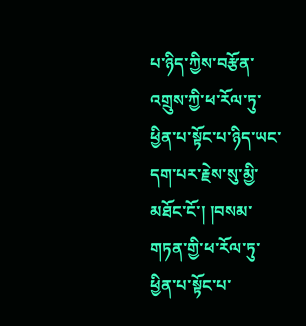པ་ཉིད་ཀྱིས་བརྩོན་འགྲུས་ཀྱི་ཕ་རོལ་ཏུ་ཕྱིན་པ་སྟོང་པ་ཉིད་ཡང་དག་པར་རྗེས་སུ་མྱི་མཐོང་ངོ་། །བསམ་གཏན་གྱི་ཕ་རོལ་ཏུ་ཕྱིན་པ་སྟོང་པ་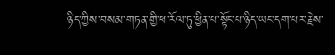ཉིད་ཀྱིས་བསམ་གཏན་གྱི་ཕ་རོལ་ཏུ་ཕྱིན་པ་སྟོང་པ་ཉིད་ཡང་དག་པར་རྗེས་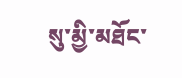སུ་མྱི་མཐོང་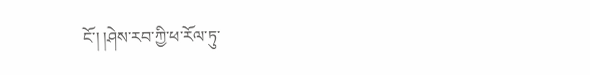ངོ་། །ཤེས་རབ་ཀྱི་ཕ་རོལ་ཏུ་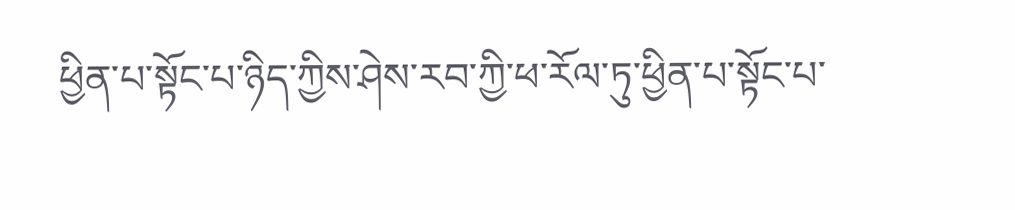ཕྱིན་པ་སྟོང་པ་ཉིད་ཀྱིས་ཤེས་རབ་ཀྱི་ཕ་རོལ་ཏུ་ཕྱིན་པ་སྟོང་པ་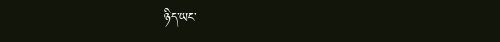ཉིད་ཡང་